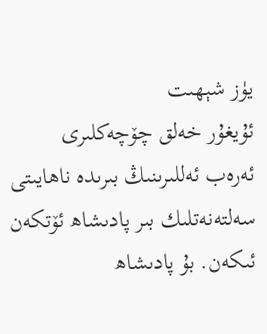يۈز شېھىت
ئۇيغۇر خەلق چۆچەكلىرى
ئەرەب ئەللىرىنىڭ بىرىدە ناھايىتى سەلتەنەتلىك بىر پادىشاھ ئۆتكەن ئىكەن. بۇ پادىشاھ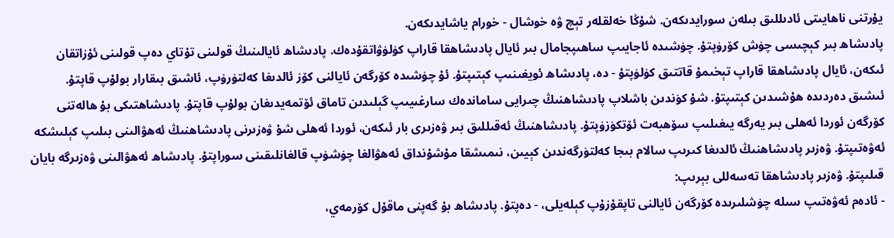يۇرتنى ناھايىتى ئادىللىق بىلەن سورايدىكەن. شۇڭا خەلقلەر تېچ ۋە خوشال - خورام ياشايدىكەن.
پادىشاھ بىر كېچىسى چۈش كۆرۈپتۇ. چۈشىدە ئاجايىپ ساھىپجامال بىر ئايال پادىشاھقا قاراپ كۈلۈۋاتقۇدەك. پادىشاھ ئايالىنىڭ قولىنى تۇتاي دەپ قولىنى ئۇزاتقان ئىكەن، ئايال پادىشاھقا قاراپ تېخىمۇ قاتتىق كۈلۈپتۇ - دە، پادىشاھ ئويغىنىپ كېتىپتۇ. ئۇ چۈشىدە كۆرگەن ئايالنى كۆز ئالدىغا كەلتۈرۈپ، ئاشىق بىقارار بولۇپ قاپتۇ. ئىشىق دەردىدە ھۇشىدىن كېتىپتۇ. شۇ كۈندىن باشلاپ پادىشاھنىڭ چىرايى ساماندەك سارغىيىپ گېلىدىن تاماق ئۆتمەيدىغان بولۇپ قاپتۇ. پادىشاھتىكى بۇ ھالەتنى كۆرگەن ئوردا ئەھلى بىر يەرگە يىغىلىپ سۆھبەت ئۆتكۈزۈپتۇ. پادىشاھنىڭ ئەقىللىق بىر ۋەزىرى بار ئىكەن، ئوردا ئەھلى شۇ ۋەزىرنى پادىشاھنىڭ ئەھۋالىنى بىلىپ كېلىشكە ئەۋەتىپتۇ. ۋەزىر پادىشاھنىڭ ئالدىغا كىرىپ سالام بىجا كەلتۈرگەندىن كېيىن، نىمىشقا مۇشۇنداق ئەھۋالغا چۈشۈپ قالغانلىقىنى سوراپتۇ. پادىشاھ ئەھۋالىنى ۋەزىرگە بايان قىلىپتۇ. ۋەزىر پادىشاھقا تەسەللى بېرىپ:
- ئادەم ئەۋەتىپ سىلە چۈشلىرىدە كۆرگەن ئايالنى تاپقۇزۇپ كېلەيلى، - دەپتۇ. پادىشاھ بۇ گەپنى ماقۇل كۆرمەي،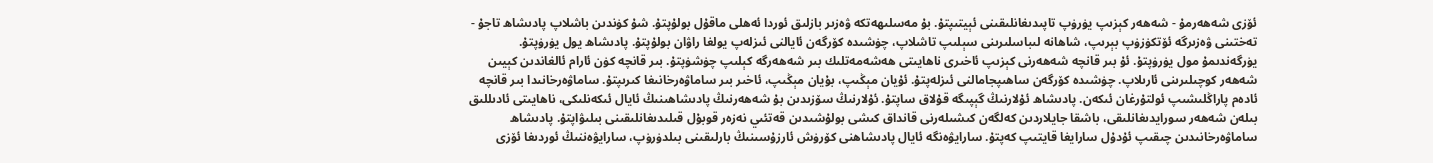ئۆزى شەھەرمۇ - شەھەر كېزىپ يۈرۈپ تاپىدىغانلىقىنى ئېيتىپتۇ. بۇ مەسلىھەتكە ۋەزىر بازلىق ئوردا ئەھلى ماقۇل بولۇپتۇ. شۇ كۈندىن باشلاپ پادىشاھ تاجۇ - تەختىنى ۋەزىرگە ئۆتكۈزۈپ بېرىپ، شاھانە لىباسلىرىنى سېلىپ تاشلاپ، چۈشىدە كۆرگەن ئايالنى ئىزلەپ يولغا راۋان بولۇپتۇ. پادىشاھ يول يۈرۈپتۇ. يۈرگەندىمۇ مول يۈرۈپتۇ. ئۇ بىر قانچە شەھەرنى كېزىپ ئاخىرى ناھايىتى ھەشەمەتلىك بىر شەھەرگە كېلىپ چۈشۈپتۇ. بىر قانچە كۈن ئارام ئالغاندىن كېيىن شەھەر كوچىلىرىنى ئارىلاپ. چۈشىدە كۆرگەن ساھىپجامالنى ئىزلەپتۇ. ئۇيان مېڭىپ، بۇيان مېڭىپ، ئاخىر بىر ساماۋەرخانىغا كىرىپتۇ. ساماۋەرخانىدا بىر قانچە ئادەم پاراڭلىشىپ ئولتۇرغان ئىكەن. پادىشاھ ئۇلارنىڭ گېپىگە قۇلاق ساپتۇ. ئۇلارنىڭ سۆزىدىن بۇ شەھەرنىڭ پادىشاھىنىڭ ئايال ئىكەنلىكى، ناھايىتى ئادىللىق بىلەن شەھەر سورايدىغانلىقى، باشقا جايلاردىن كەلگەن كىشىلەرنى قانداق كىشى بولۇشىدىن قەتئىي نەزەر قوبۇل قىلىدىغانلىقىنى بىلىۋاپتۇ. پادىشاھ ساماۋەرخانىدىن چىقىپ ئۇدۇل سارايغا قايتىپ كەپتۇ. سارايۋەنگە ئايال پادىشاھنى كۆرۈش ئارزۇسىنىڭ بارلىقىنى بىلدۈرۈپ، سارايۋەننىڭ ئوردىغا ئۆزى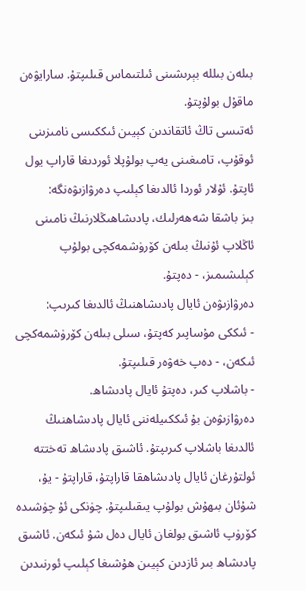بىلەن بىللە بېرىشىنى ئىلتىماس قىلىپتۇ. سارايۋەن ماقۇل بولۇپتۇ.
ئەتىسى تاڭ ئاتقاندىن كېيىن ئىككىسى نامىزىنى ئوقۇپ، تامىغىنى يەپ بولۇپلا ئوردىغا قاراپ يول ئاپتۇ. ئۇلار ئوردا ئالدىغا كېلىپ دەرۋازىۋەنگە:
بىز باشقا شەھەرلىك، پادىشاھىڭلارنىڭ نامىنى ئاڭلاپ ئۇنىڭ بىلەن كۆرۈشمەكچى بولۇپ كېلىشىمىز، - دەپتۇ.
دەرۋازىۋەن ئايال پادىشاھنىڭ ئالدىغا كىرىپ:
- ئىككى مۇساپىر كەپتۇ، سىلى بىلەن كۆرۈشمەكچى ئىكەن، - دەپ خەۋەر قىلىپتۇ.
- باشلاپ كىر، دەپتۇ ئايال پادىشاھ.
دەرۋازىۋەن بۇ ئىككىيلەننى ئايال پادىشاھنىڭ ئالدىغا باشلاپ كىرىپتۇ. ئاشىق پادىشاھ تەختتە ئولتۇرغان ئايال پادىشاھقا قاراپتۇ، قاراپتۇ - يۇ، شۇئان بىھۇش بولۇپ يىقىلىپتۇ. چۈنكى ئۇ چۈشىدە كۆرۈپ ئاشىق بولغان ئايال دەل شۇ ئىكەن. ئاشىق پادىشاھ بىر ئازدىن كېيىن ھۇشىغا كېلىپ ئورنىدىن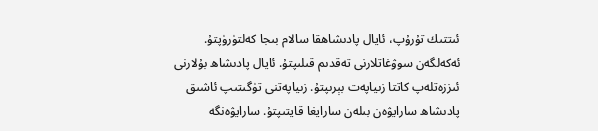ئىتتىك تۇرۇپ، ئايال پادىشاھقا سالام بىجا كەلتۈرۈپتۇ. ئەكەلگەن سوۋغاتلارنى تەقدىم قىلىپتۇ. ئايال پادىشاھ بۇلارنى ئىززەتلەپ كاتتا زىياپەت بېرىپتۇ. زىياپەتنى تۈگىتىپ ئاشىق پادىشاھ سارايۋەن بىلەن سارايغا قايتىپتۇ. سارايۋەنگە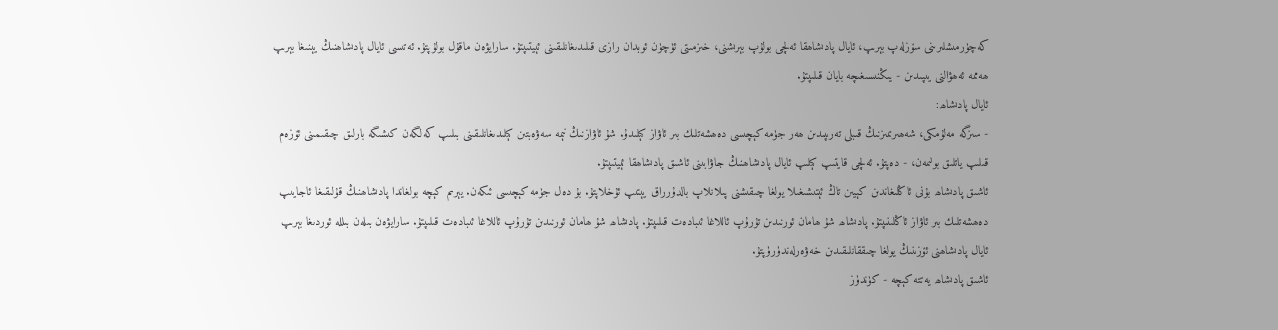كەچۈرمىشلىرىنى سۆزلەپ بېرىپ، ئايال پادىشاھقا ئەلچى بولۇپ بېرىشنى، خىزمىتى ئۈچۈن ئوبدان رازى قىلىدىغانلىقىنى ئېيتىپتۇ. سارايۋەن ماقۇل بولۇپتۇ. ئەتىسى ئايال پادىشاھنىڭ يېنىغا بېرىپ ھەممە ئەھۋالنى يىپىدىن - يىڭنىسىغىچە بايان قىلىپتۇ.
ئايال پادىشاھ:
- سىزگە مەلۇمكى، شەھىرىمىزنىڭ قىبلى تەرىپىدىن ھەر جۈمە كېچىسى دەھشەتلىك بىر ئاۋاز كېلىدۇ. شۇ ئاۋازنىڭ نېمە سەۋەبتىن كېلىدىغانلىقىنى بىلىپ كەلگەن كىشىگە بارلىق چىقىمىنى ئۆزەم قىلىپ ياتلىق بولىمەن، - دەپتۇ. ئەلچى قايتىپ كېلىپ ئايال پادىشاھنىڭ جاۋابىنى ئاشىق پادىشاھقا ئېيتىپتۇ.
ئاشىق پادىشاھ بۇنى ئاڭلىغاندىن كېيىن تاڭ ئېتىشىغىلا يولغا چىقىشنى پىلانلاپ بالدۇرراق يېتىپ ئۇخلاپتۇ. بۇ دەل جۈمە كېچىسى ئىكەن. يېرىم كېچە بولغاندا پادىشاھنىڭ قۇلىقىغا ئاجايىپ دەھشەتلىك بىر ئاۋاز ئاڭلىنىپتۇ. پادىشاھ شۇ ھامان ئورنىدىن تۇرۇپ ئاللاغا ئىبادەت قىلىپتۇ. پادىشاھ شۇ ھامان ئورنىدىن تۇرۇپ ئاللاغا ئىبادەت قىلىپتۇ. سارايۋەن بىلەن بىللە ئوردىغا بېرىپ ئايال پادىشاھنى ئۆزىنىڭ يولغا چىققانلىقىدىن خەۋەرلەندۈرۈپتۇ.
ئاشىق پادىشاھ يەتتە كېچە - كۈندۈز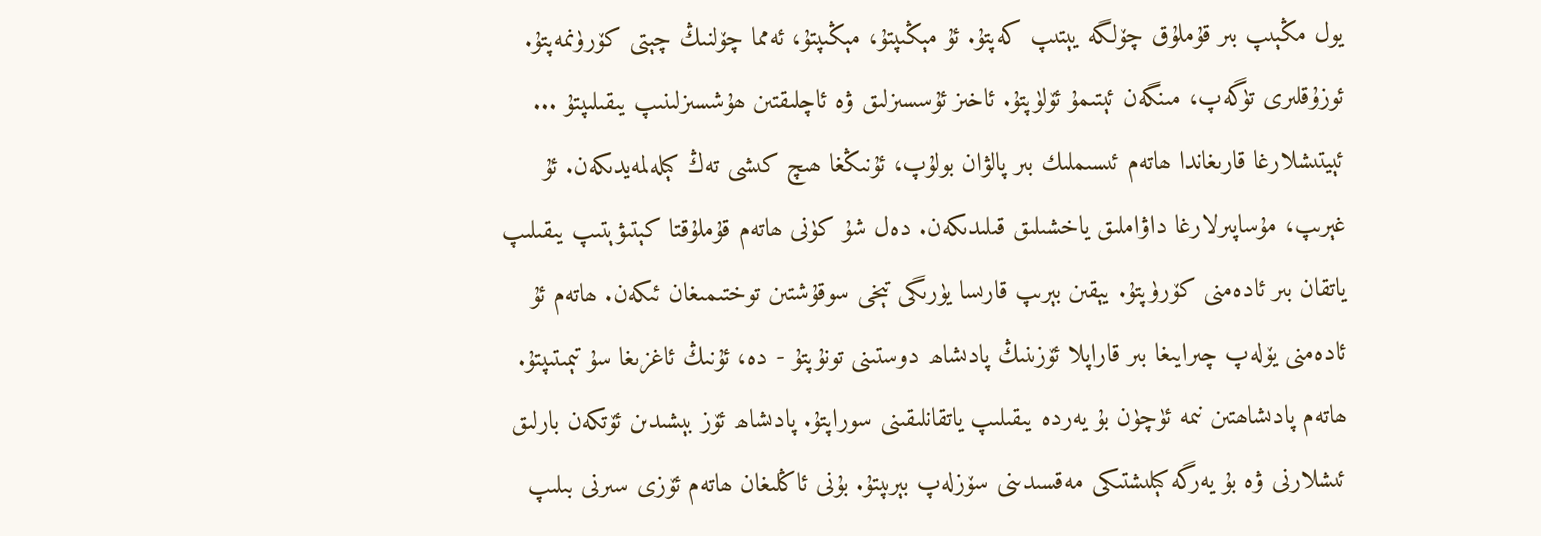يول مڭېىپ بىر قۇملۇق چۆلگە يېتىپ كەپتۇ. ئۇ مېڭىپتۇ، مېڭىپتۇ، ئەمما چۆلنىڭ چېتى كۆرۈنمەپتۇ. ئوزۇقلىرى تۈگەپ، مىنگەن ئېتىمۇ ئۆلۈپتۇ. ئاخىز ئۇسسىزلىق ۋە ئاچلىقتىن ھۇشسىزلىنىپ يىقىلىپتۇ ...
ئېيتىشلارغا قارىغاندا ھاتەم ئىسىملىك بىر پالۋان بولۇپ، ئۇنىڭغا ھىچ كىشى تەڭ كېلەلمەيدىكەن. ئۇ غېرىپ، مۇساپىرلارغا داۋاملىق ياخشىلىق قىلىدىكەن. دەل شۇ كۈنى ھاتەم قۇملۇقتا كېتىۋېتىپ يىقىلىپ ياتقان بىر ئادەمنى كۆرۈپتۇ. يېقىن بېرىپ قارىسا يۈرىگى تېخى سوقۇشتىن توختىمىغان ئىكەن. ھاتەم ئۇ ئادەمنى يۆلەپ چىرايىغا بىر قاراپلا ئۆزىنىڭ پادىشاھ دوستىنى تونۇپتۇ - دە، ئۇنىڭ ئاغزىغا سۇ تېمىتىپتۇ. ھاتەم پادىشاھتىن نىمە ئۈچۈن بۇ يەردە يىقىلىپ ياتقانلىقىنى سوراپتۇ. پادىشاھ ئۆز بېشىدىن ئۆتكەن بارلىق ئىشلارنى ۋە بۇ يەرگە كېلىشتىكى مەقسىدىنى سۆزلەپ بېرىپتۇ. بۇنى ئاڭلىغان ھاتەم ئۆزى سىرنى بىلىپ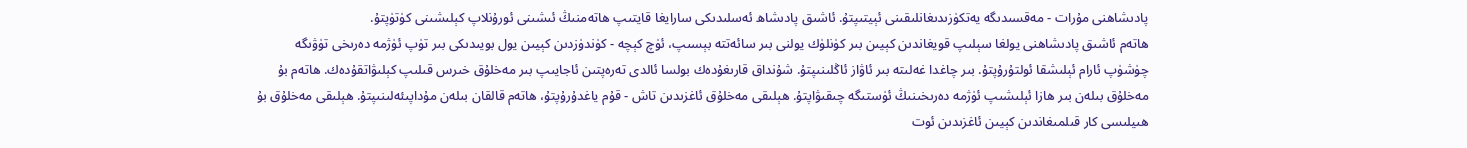پادىشاھنى مۇرات - مەقسىدىگە يەتكۈزىدىغانلىقىنى ئېيتىپتۇ. ئاشىق پادىشاھ ئەسلىدىكى سارايغا قايتىپ ھاتەمنىڭ ئىشىنى ئورۇنلاپ كېلىشىنى كۈتۈپتۇ.
ھاتەم ئاشىق پادىشاھنى يولغا سېلىپ قويغاندىن كېيىن بىر كۈنلۈك يولنى بىر سائەتتە بېسىپ، ئۈچ كېچە - كۈندۈزدىن كېيىن يول بويىدىكى بىر تۈپ ئۈژمە دەرىخى تۈۋىگە چۈشۈپ ئارام ئېلىشقا ئولتۇرۇپتۇ. بىر چاغدا غەلىتە بىر ئاۋاز ئاڭلىنىپتۇ. شۇنداق قارىغۇدەك بولسا ئالدى تەرەپتىن ئاجايىپ بىر مەخلۇق خىرس قىلىپ كېلىۋاتقۇدەك. ھاتەم بۇ مەخلۇق بىلەن بىر ھازا ئېلىشىپ ئۈژمە دەرىخىنىڭ ئۈستىگە چىقىۋاپتۇ. ھېلىقى مەخلۇق ئاغزىدىن تاش - قۇم ياغدۇرۇپتۇ، ھاتەم قالقان بىلەن مۇداپىئەلىنىپتۇ. ھېلىقى مەخلۇق بۇ ھىيلىسى كار قىلمىغاندىن كېيىن ئاغزىدىن ئوت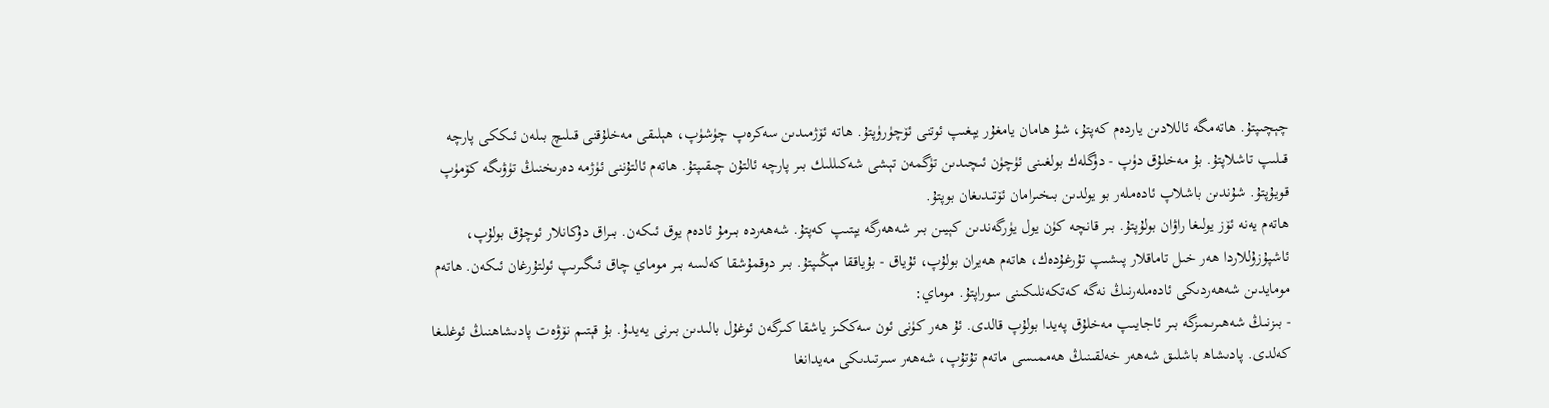چېچىپتۇ. ھاتەمگە ئاللادىن ياردەم كەپتۇ، شۇ ھامان يامغۇر يېغىپ ئوتنى ئۆچۈرۈپتۇ. ھاتە ئۆژمىدىن سەكرەپ چۈشۈپ، ھېلىقى مەخلۇقنى قىلىچ بىلەن ئىككى پارچە قىلىپ تاشلاپتۇ. بۇ مەخلۇق دۈپ - دۈگلەك بولغىنى ئۈچۈن ئىچىدىن تۈگمەن تېشى شەكىللىك بىر پارچە ئالتۇن چىقىپتۇ. ھاتەم ئالتۇننى ئۈژمە دەرىخنىڭ تۈۋىگە كۆمۈپ قويۇپتۇ. شۇندىن باشلاپ ئادەملەر بو يولدىن بىخىرامان ئۆتىدىغان بوپتۇ.
ھاتەم يەنە ئۆز يولىغا راۋان بولۇپتۇ. بىر قانچە كۈن يول يۈرگەندىن كېيىن بىر شەھەرگە يېتىپ كەپتۇ. شەھەردە بىرمۇ ئادەم يوق ئىكەن. بىراق دۇكانلار ئوچۇق بولۇپ، ئاشپۇزۇللاردا ھەر خىل تاماقلار پىشىپ تۇرغۇدەك، ھاتەم ھەيران بولۇپ، ئۇياق - بۇياققا مېڭىپتۇ. بىر دوقمۇشقا كەلسە بىر موماي چاق ئىگىرىپ ئولتۇرغان ئىكەن. ھاتەم مومايدىن شەھەردىكى ئادەملەرنىڭ نەگە كەتكەنلىكىنى سوراپتۇ. موماي:
- بىزنىڭ شەھىرىمىزگە بىر ئاجايىپ مەخلۇق پەيدا بولۇپ قالدى. ئۇ ھەر كۈنى ئون سەككىز ياشقا كىرگەن ئوغۇل بالىدىن بىرنى يەيدۇ. بۇ قېتىم نۆۋەت پادىشاھنىڭ ئوغلىغا كەلدى. پادىشاھ باشلىق شەھەر خەلقىنىڭ ھەممىسى ماتەم تۇتۇپ، شەھەر سىرتىدىكى مەيدانغا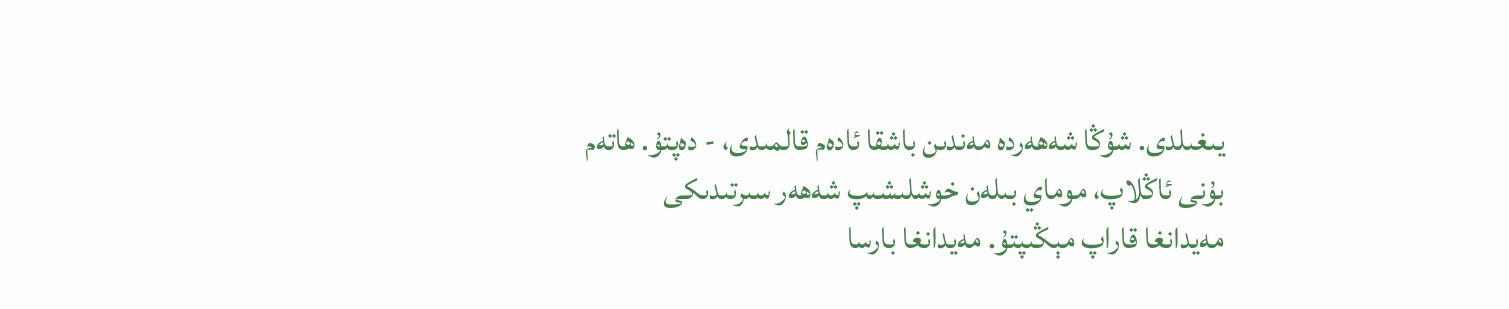يىغىلدى. شۇڭا شەھەردە مەندىن باشقا ئادەم قالمىدى، - دەپتۇ. ھاتەم بۇنى ئاڭلاپ، موماي بىلەن خوشلىشىپ شەھەر سىرتىدىكى مەيدانغا قاراپ مېڭىپتۇ. مەيدانغا بارسا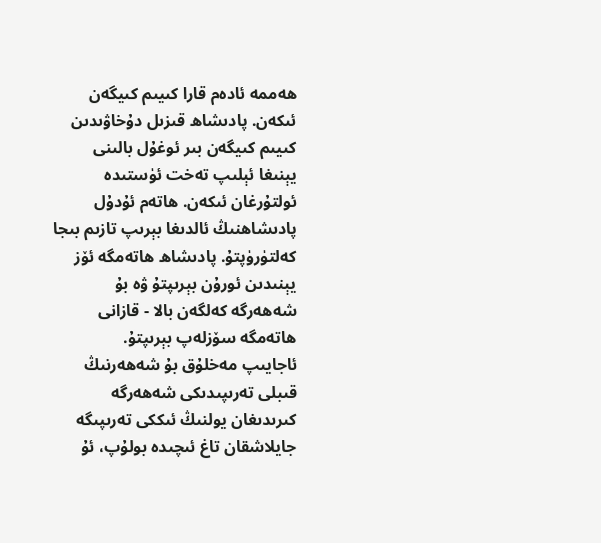ھەممە ئادەم قارا كىيىم كىيگەن ئىكەن. پادىشاھ قىزىل دۇخاۋىدىن كىيىم كىيگەن بىر ئوغۇل بالىنى يېنىغا ئېلىپ تەخت ئۈستىدە ئولتۇرغان ئىكەن. ھاتەم ئۇدۇل پادىشاھنىڭ ئالدىغا بېرىپ تازىم بىجا كەلتۈرۈپتۇ. پادىشاھ ھاتەمگە ئۆز يېنىدىن ئورۇن بېرىپتۇ ۋە بۇ شەھەرگە كەلگەن بالا - قازانى ھاتەمگە سۆزلەپ بېرىپتۇ.
ئاجايىپ مەخلۇق بۇ شەھەرنىڭ قىبلى تەرىپىدىكى شەھەرگە كىرىدىغان يولنىڭ ئىككى تەرىپىگە جايلاشقان تاغ ئىچىدە بولۇپ، ئۇ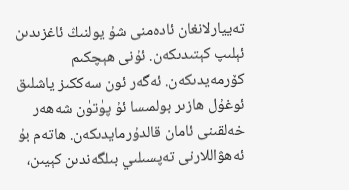تەييارلانغان ئادەمنى شۇ يولنىڭ ئاغزىدىن ئېلىپ كېتىدىكەن. ئۇنى ھېچكىم كۆرمەيدىكەن. ئەگەر ئون سەككىز ياشلىق ئوغۇل ھازىر بولمىسا ئۇ پۈتۈن شەھەر خەلقىنى ئامان قالدۇرمايدىكەن. ھاتەم بۇ ئەھۋاللارنى تەپسىلىي بىلگەندىن كېيىن،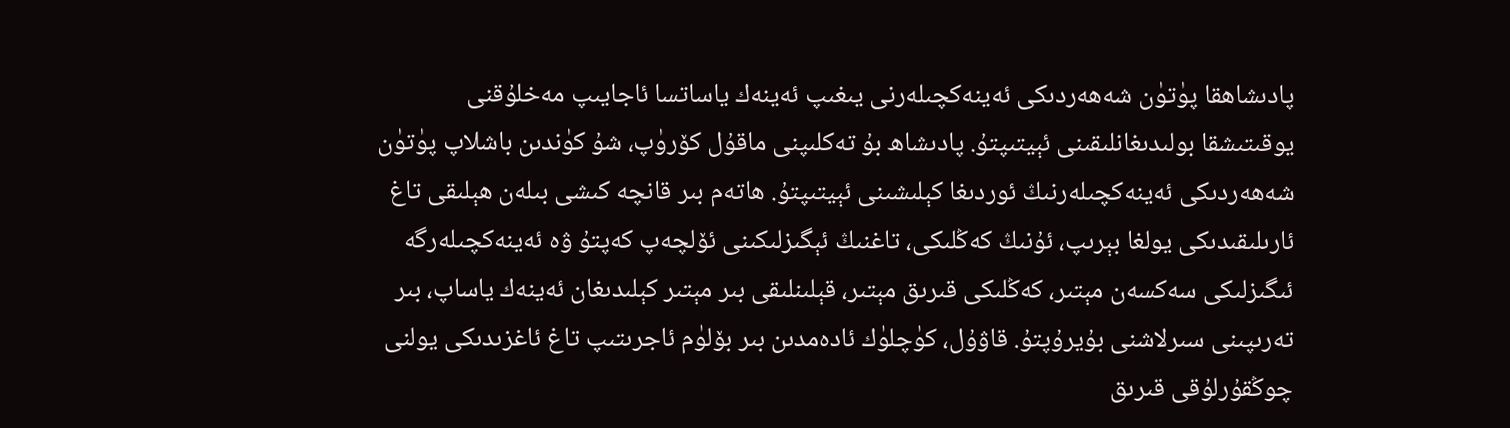پادىشاھقا پۈتۈن شەھەردىكى ئەينەكچىلەرنى يىغىپ ئەينەك ياساتسا ئاجايىپ مەخلۇقنى يوقىتىشقا بولىدىغانلىقىنى ئېيتىپتۇ. پادىشاھ بۇ تەكلىپنى ماقۇل كۆرۈپ، شۇ كۈندىن باشلاپ پۈتۈن شەھەردىكى ئەينەكچىلەرنىڭ ئوردىغا كېلىشىنى ئېيتىپتۇ. ھاتەم بىر قانچە كىشى بىلەن ھېلىقى تاغ ئارىلىقىدىكى يولغا بېرىپ، ئۇنىڭ كەڭلىكى، تاغنىڭ ئېگىزلىكىنى ئۆلچەپ كەپتۇ ۋە ئەينەكچىلەرگە ئىگىزلىكى سەكسەن مېتىر، كەڭلىكى قىرىق مېتىر، قېلىنلىقى بىر مېتىر كېلىدىغان ئەينەك ياساپ، بىر تەرىپىنى سىرلاشنى بۇيرۇپتۇ. قاۋۇل، كۈچلۈك ئادەمدىن بىر بۆلۈم ئاجرىتىپ تاغ ئاغزىدىكى يولنى چوڭقۇرلۇقى قىرىق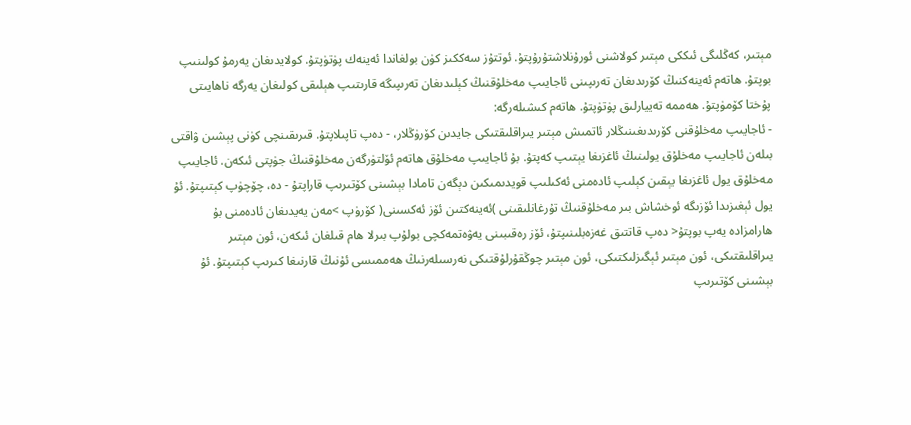مېتىر، كەڭلىگى ئىككى مېتىر كولاشنى ئورۇنلاشتۇرۇپتۇ. ئوتتۇز سەككىز كۈن بولغاندا ئەينەك پۈتۈپتۇ. كولايدىغان يەرمۇ كولىنىپ بوپتۇ. ھاتەم ئەينەكنىڭ كۆرىدىغان تەرىپىنى ئاجايىپ مەخلۇقنىڭ كېلىدىغان تەرىپىگە قارىتىپ ھېلىقى كولىغان يەرگە ناھايىتى پۇختا كۆمۈپتۇ. ھەممە تەييارلىق پۈتۈپتۇ. ھاتەم كىشىلەرگە:
- ئاجايىپ مەخلۇقنى كۆرىدىغىنىڭلار ئاتمىش مېتىر يىراقلىقتىكى جايدىن كۆرۈڭلار، - دەپ تاپىلاپتۇ. قىرىقىنچى كۈنى پېشىن ۋاقتى بىلەن ئاجايىپ مەخلۇق يولىنىڭ ئاغزىغا يېتىپ كەپتۇ. بۇ ئاجايىپ مەخلۇق ھاتەم ئۆلتۈرگەن مەخلۇقنىڭ جۈپتى ئىكەن. ئاجايىپ مەخلۇق يول ئاغزىغا يېقىن كېلىپ ئادەمنى ئەكىلىپ قويدىمىكىن دېگەن تامادا بېشىنى كۆتىرىپ قاراپتۇ - دە، چۆچۈپ كېتىپتۇ. ئۇ يول ئېغىزىدا ئۆزىگە ئوخشاش بىر مەخلۇقنىڭ تۇرغانلىقىنى )ئەينەكتىن ئۆز ئەكسىنى( كۆرۈپ >مەن يەيدىغان ئادەمنى بۇ ھارامزادە يەپ بوپتۇ< دەپ قاتتىق غەزەبلىنىپتۇ، ئۆز رەقىبىنى يەۋەتمەكچى بولۇپ بىرلا ھام قىلغان ئىكەن، ئون مېتىر يىراقلىقتىكى، ئون مېتىر ئېگىزلىكتىكى، ئون مېتىر چوڭقۇرلۇقتىكى نەرسىلەرنىڭ ھەممىسى ئۇنىڭ قارنىغا كىرىپ كېتىپتۇ. ئۇ بېشىنى كۆتىرىپ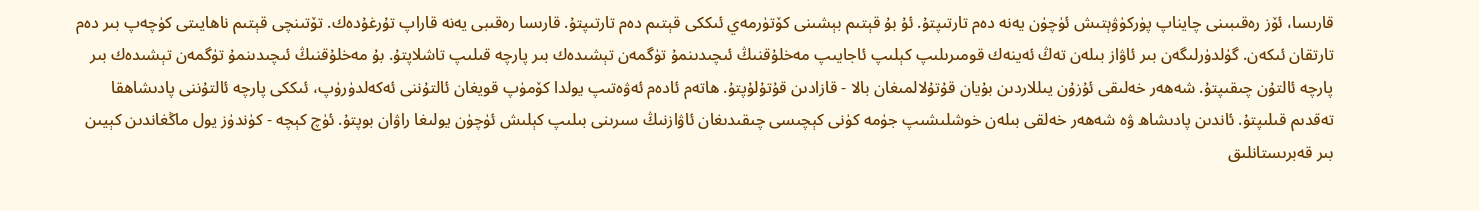قارىسا، ئۆز رەقىبىنى چايناپ پۈركۈۋېتىش ئۈچۈن يەنە دەم تارتىپتۇ. ئۇ بۇ قېتىم بېشىنى كۆتۈرمەي ئىككى قېتىم دەم تارتىپتۇ. قارىسا رەقىبى يەنە قاراپ تۇرغۇدەك. تۆتىنچى قېتىم ناھايىتى كۈچەپ بىر دەم تارتقان ئىكەن. گۈلدۈرلىگەن بىر ئاۋاز بىلەن تەڭ ئەينەك قومىرىلىپ كېلىپ ئاجايىپ مەخلۇقنىڭ ئىچىدىنمۇ تۈگمەن تېشىدەك بىر پارچە قىلىپ تاشلاپتۇ. بۇ مەخلۇقنىڭ ئىچىدىنمۇ تۈگمەن تېشىدەك بىر پارچە ئالتۇن چىقىپتۇ. شەھەر خەلىقى ئۇزۇن يىللاردىن بۇيان قۇتۇلالمىغان بالا - قازادىن قۇتۇلۇپتۇ. ھاتەم ئادەم ئەۋەتىپ يولدا كۆمۈپ قويغان ئالتۇننى ئەكەلدۈرۈپ، ئىككى پارچە ئالتۇننى پادىشاھقا تەقدىم قىلىپتۇ. ئاندىن پادىشاھ ۋە شەھەر خەلقى بىلەن خوشلىشىپ جۈمە كۈنى كېچىسى چىقىدىغان ئاۋازنىڭ سىرىنى بىلىپ كېلىش ئۈچۈن يولىغا راۋان بوپتۇ. ئۈچ كېچە - كۈندۈز يول ماڭغاندىن كېيىن بىر قەبرىستانلىق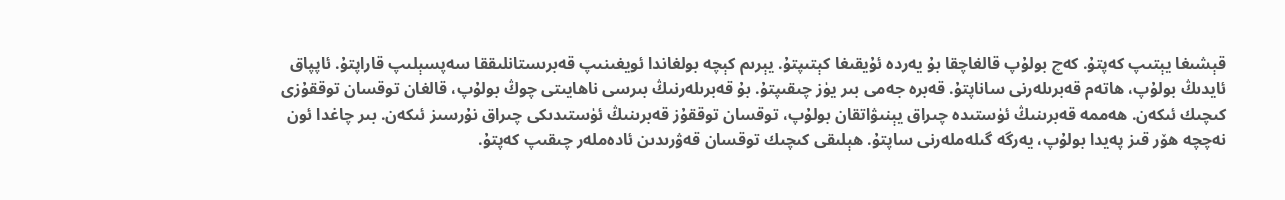قېشىغا يېتىپ كەپتۇ. كەچ بولۇپ قالغاچقا بۇ يەردە ئۇيقىغا كېتىپتۇ. يېرىم كېچە بولغاندا ئويغىنىپ قەبرىستانلىققا سەپسېلىپ قاراپتۇ. ئاپپاق ئايدىڭ بولۇپ، ھاتەم قەبرىلەرنى ساناپتۇ. قەبرە جەمى بىر يۈز چىقىپتۇ. بۇ قەبرىلەرنىڭ بىرسى ناھايىتى چوڭ بولۇپ، قالغان توقسان توققۇزى كىچىك ئىكەن. ھەممە قەبرىنىڭ ئۈستىدە چىراق يېنىۋاتقان بولۇپ، توقسان توققۇز قەبرىنىڭ ئۈستىدىكى چىراق نۇرسىز ئىكەن. بىر چاغدا ئون نەچچە ھۆر قىز پەيدا بولۇپ، يەرگە گىلەملەرنى ساپتۇ. ھېلىقى كىچىك توقسان قەۋرىدىن ئادەملەر چىقىپ كەپتۇ.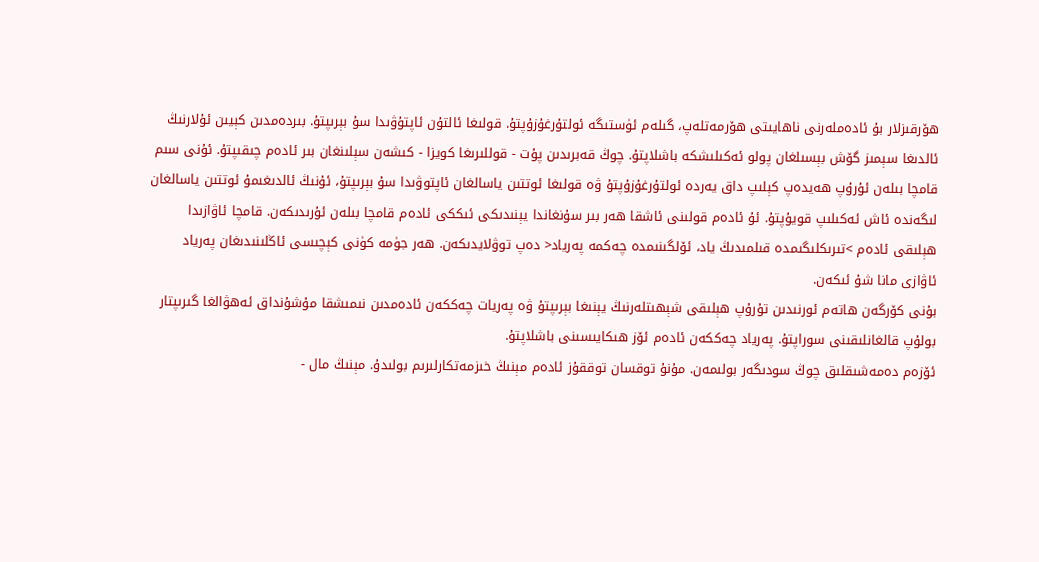ھۆرقىزلار بۇ ئادەملەرنى ناھايىتى ھۆرمەتلەپ، گىلەم ئۈستىگە ئولتۇرغۇزۇپتۇ. قولىغا ئالتۇن ئاپتۇۋىدا سۇ بېرىپتۇ. بىردەمدىن كېيىن ئۇلارنىڭ ئالدىغا سېمىز گۆش بېسىلغان پولو ئەكىلىشكە باشلاپتۇ. چوڭ قەبرىدىن پۇت - قوللىرىغا كويزا - كىشەن سېلىنغان بىر ئادەم چىقىپتۇ. ئۇنى سىم قامچا بىلەن ئۇرۇپ ھەيدەپ كېلىپ داق يەردە ئولتۇرغۇزۇپتۇ ۋە قولىغا ئوتتىن ياسالغان ئاپتوۋىدا سۇ بېرىپتۇ، ئۇنىڭ ئالدىغىمۇ ئوتتىن ياسالغان لىگەندە ئاش ئەكىلىپ قويۇپتۇ. ئۇ ئادەم قولىنى ئاشقا ھەر بىر سۇنغاندا يېنىدىكى ئىككى ئادەم قامچا بىلەن ئۇرىدىكەن. قامچا ئاۋازىدا ھېلىقى ئادەم >تىرىكلىگىمدە قىلمىدىڭ ياد، ئۆلگىنىمدە چەكمە پەرياد< دەپ توۋلايدىكەن. ھەر جۈمە كۈنى كېچىسى ئاڭلىنىدىغان پەرياد ئاۋازى مانا شۇ ئىكەن.
بۇنى كۆرگەن ھاتەم ئورنىدىن تۇرۇپ ھېلىقى شېھىتلەرنىڭ يېنىغا بېرىپتۇ ۋە پەريات چەككەن ئادەمدىن نىمىشقا مۇشۇنداق ئەھۋالغا گىرىپتار بولۇپ قالغانلىقىنى سوراپتۇ. پەرياد چەككەن ئادەم ئۆز ھىكايىسىنى باشلاپتۇ.
ئۆزەم دەمەشىقلىق چوڭ سودىگەر بولىمەن. مۇنۇ توقسان توققۇز ئادەم مېنىڭ خىزمەتكارلىرىم بولىدۇ. مېنىڭ مال -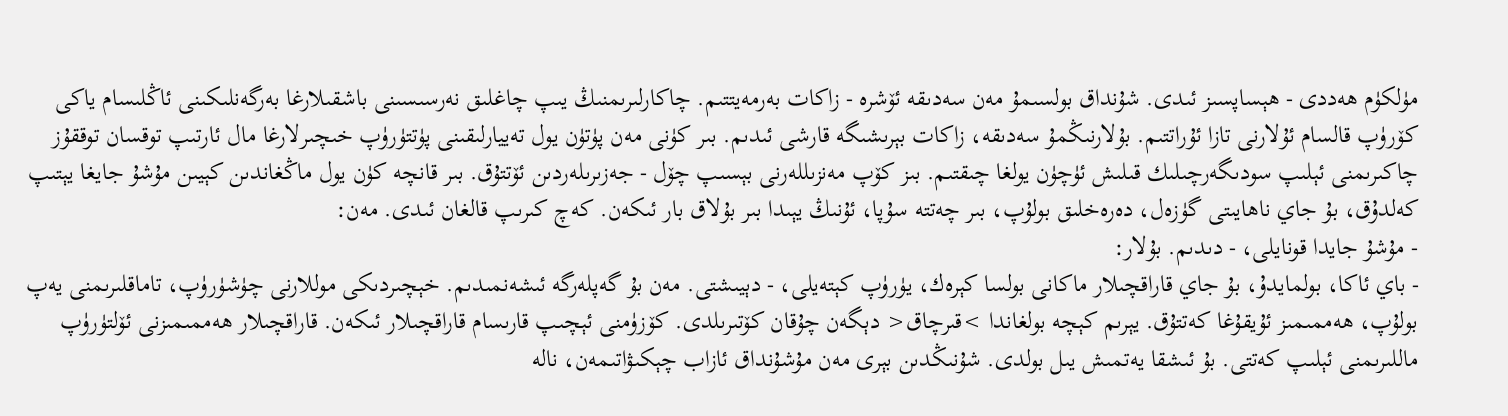مۈلكۈم ھەددى - ھېساپسىز ئىدى. شۇنداق بولسىمۇ مەن سەدىقە ئۆشرە - زاكات بەرمەيتتىم. چاكارلىرىمنىڭ يىپ چاغلىق نەرسىسىنى باشقىلارغا بەرگەنلىكىنى ئاڭلىسام ياكى كۆرۈپ قالسام ئۇلارنى تازا ئۇراتتىم. بۇلارنىڭمۇ سەدىقە، زاكات بېرىشىگە قارشى ئىدىم. بىر كۈنى مەن پۈتۈن يول تەييارلىقىنى پۈتتۈرۈپ خىچىرلارغا مال ئارتىپ توقسان توققۇز چاكىرىمنى ئېلىپ سودىگەرچىلىك قىلىش ئۈچۈن يولغا چىقتىم. بىز كۆپ مەنزىللەرنى بېسىپ چۆل - جەزىرىلەردىن ئۆتتۇق. بىر قانچە كۈن يول ماڭغاندىن كېيىن مۇشۇ جايغا يېتىپ كەلدۇق، بۇ جاي ناھايىتى گۈزەل، دەرەخلىق بولۇپ، بىر چەتتە سۇپا، ئۇنىڭ يېىدا بىر بۇلاق بار ئىكەن. كەچ كىرىپ قالغان ئىدى. مەن:
- مۇشۇ جايدا قونايلى، - دىدىم. بۇلار:
- باي ئاكا، بولمايدۇ، بۇ جاي قاراقچىلار ماكانى بولسا كېرەك، يۈرۈپ كېتەيلى، - دېيىشتى. مەن بۇ گەپلەرگە ئىشەنمىدىم. خېچىردىكى موللارنى چۈشۈرۈپ، تاماقلىرىمنى يەپ بولۇپ، ھەممىمىز ئۇيقۇغا كەتتۇق. يېرىم كېچە بولغاندا >قىرچاق< دېگەن چۇقان كۆتىرىلدى. كۆزۈمنى ئېچىپ قارىسام قاراقچىلار ئىكەن. قاراقچىلار ھەممىمىزنى ئۆلتۈرۈپ ماللىرىمنى ئېلىپ كەتتى. بۇ ئىشقا يەتمىش يىل بولدى. شۇنىڭدىن بېرى مەن مۇشۇنداق ئازاب چېكىۋاتىمەن، نالە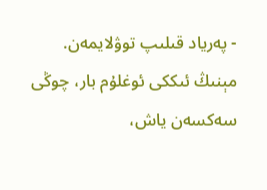- پەرياد قىلىپ توۋلايمەن. مېنىڭ ئىككى ئوغلۇم بار، چوڭى سەكسەن ياش،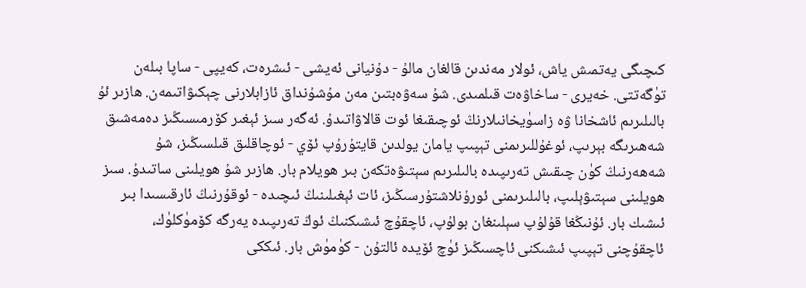كىچىگى يەتمىش ياش، ئولار مەندىن قالغان مالۇ - دۇنيانى ئەيشى - ئىشرەت، كەيپى - ساپا بىلەن تۈگەتتى. خەيرى - ساخاۋەت قىلمىدى. شۇ سەۋەبتىن مەن مۇشۇنداق ئازابلارنى چېكىۋاتىمەن. ھازىر ئۇ بالىلىرىم ئاشخانا ۋە زاسۈيخانىلارنڭ ئوچىقىغا ئوت قالاۋاتىدۇ. ئەگەر سىز ئېغىر كۆرمىسىڭىز دەمەشىق شەھىرىگە بېرىپ، ئوغۇللىرىمنى تېپىپ يامان يولدىن قايتۇرۇپ ئۆي - ئوچاقلىق قىلسىڭىز، شۇ شەھەرنىڭ كۈن چىقىش تەرىپىدە بالىلىرىم سېتىۋەتكەن بىر ھويلام بار. ھازىر شۇ ھويلىنى ساتىدۇ. سىز ھويلىنى سېتىۋېلىپ، بالىلىرىمنى ئورۇنلاشتۇرسىڭىز، ئات ئېغىلىنىڭ ئىچىدە - ئوقۇرنىڭ ئارقىسىدا بىر ئىشىك بار. ئۇنىڭغا قۇلۇپ سېلىنغان بولۇپ، ئاچقۇچ ئىشىكنىڭ ئوڭ تەرىپىدە يەرگە كۆمۈكلۈك، ئاچقۇچنى تېپىپ ئىشىكنى ئاچسىڭىز ئۈچ ئۆيدە ئالتۇن - كۈمۈش بار. ئىككى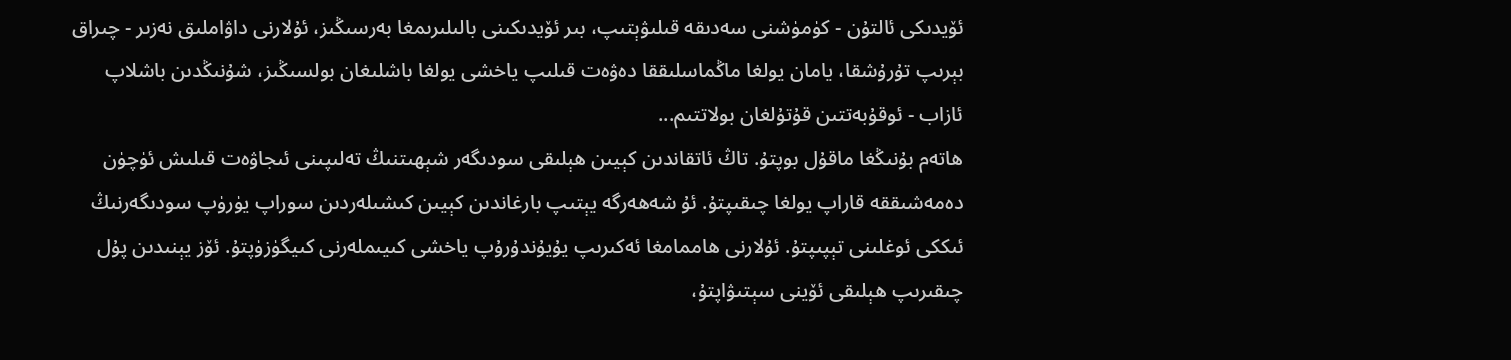ئۆيدىكى ئالتۇن - كۈمۈشنى سەدىقە قىلىۋېتىپ، بىر ئۆيدىكىنى بالىلىرىمغا بەرسىڭىز، ئۇلارنى داۋاملىق نەزىر - چىراق بېرىپ تۇرۇشقا، يامان يولغا ماڭماسلىققا دەۋەت قىلىپ ياخشى يولغا باشلىغان بولسىڭىز، شۇنىڭدىن باشلاپ ئازاب - ئوقۇبەتتىن قۇتۇلغان بولاتتىم...
ھاتەم بۇنىڭغا ماقۇل بوپتۇ. تاڭ ئاتقاندىن كېيىن ھېلىقى سودىگەر شېھىتنىڭ تەلىپىنى ئىجاۋەت قىلىش ئۈچۈن دەمەشىققە قاراپ يولغا چىقىپتۇ. ئۇ شەھەرگە يېتىپ بارغاندىن كېيىن كىشىلەردىن سوراپ يۈرۈپ سودىگەرنىڭ ئىككى ئوغلىنى تېپىپتۇ. ئۇلارنى ھاممامغا ئەكىرىپ يۇيۇندۇرۇپ ياخشى كىيىملەرنى كىيگۈزۈپتۇ. ئۆز يېنىدىن پۇل چىقىرىپ ھېلىقى ئۆينى سېتىۋاپتۇ،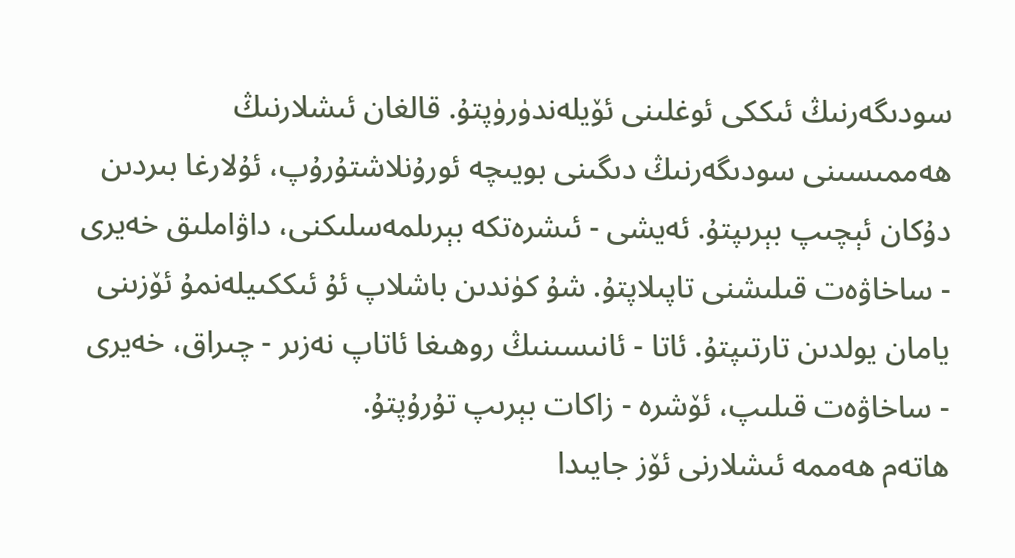سودىگەرنىڭ ئىككى ئوغلىنى ئۆيلەندۈرۈپتۇ. قالغان ئىشلارنىڭ ھەممىسىنى سودىگەرنىڭ دىگىنى بويىچە ئورۇنلاشتۇرۇپ، ئۇلارغا بىردىن دۇكان ئېچىپ بېرىپتۇ. ئەيشى - ئىشرەتكە بېرىلمەسلىكنى، داۋاملىق خەيرى - ساخاۋەت قىلىشنى تاپىلاپتۇ. شۇ كۈندىن باشلاپ ئۇ ئىككىيلەنمۇ ئۆزىنى يامان يولدىن تارتىپتۇ. ئاتا - ئانىسىنىڭ روھىغا ئاتاپ نەزىر - چىراق، خەيرى - ساخاۋەت قىلىپ، ئۆشرە - زاكات بېرىپ تۇرۇپتۇ.
ھاتەم ھەممە ئىشلارنى ئۆز جايىدا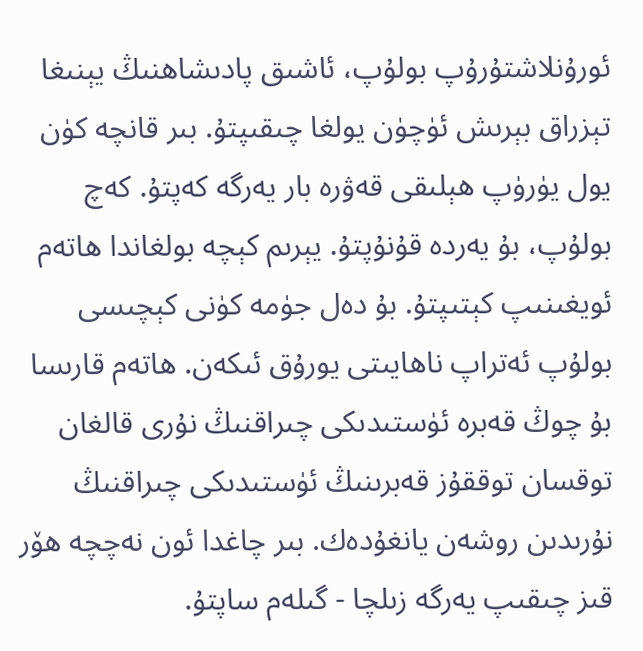ئورۇنلاشتۇرۇپ بولۇپ، ئاشىق پادىشاھنىڭ يېنىغا تېزراق بېرىش ئۈچۈن يولغا چىقىپتۇ. بىر قانچە كۈن يول يۈرۈپ ھېلىقى قەۋرە بار يەرگە كەپتۇ. كەچ بولۇپ، بۇ يەردە قۇنۇپتۇ. يېرىم كېچە بولغاندا ھاتەم ئويغىنىپ كېتىپتۇ. بۇ دەل جۈمە كۈنى كېچىسى بولۇپ ئەتراپ ناھايىتى يورۇق ئىكەن. ھاتەم قارىسا بۇ چوڭ قەبرە ئۈستىدىكى چىراقنىڭ نۇرى قالغان توقسان توققۇز قەبرىنىڭ ئۈستىدىكى چىراقنىڭ نۇرىدىن روشەن يانغۇدەك. بىر چاغدا ئون نەچچە ھۆر قىز چىقىپ يەرگە زىلچا - گىلەم ساپتۇ.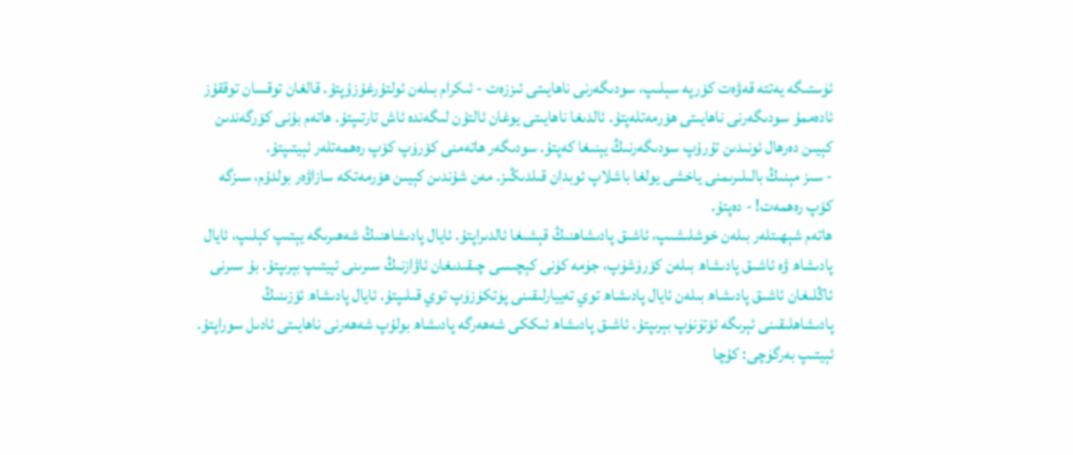ئۈستىگە يەتتە قەۋەت كۆرپە سېلىپ، سودىگەرنى ناھايىتى ئىززەت - ئىكرام بىلەن ئولتۇرغۇزۇپتۇ. قالغان توقسان توققۇز ئادەممۇ سودىگەرنى ناھايىتى ھۆرمەتلەپتۇ. ئالدىغا ناھايىتى يوغان ئالتۇن لىگەندە ئاش تارتىپتۇ. ھاتەم بۇنى كۆرگەندىن كېيىن دەرھال ئونىدىن تۇرۇپ سودىگەرنىڭ يېنىغا كەپتۇ. سودىگەر ھاتەمنى كۆرۈپ كۆپ رەھمەتلەر ئېيتىپتۇ.
- سىز مېنىڭ بالىلىرىمنى ياخشى يولغا باشلاپ ئوبدان قىلدىڭىز. مەن شۇندىن كېيىن ھۆرمەتكە سازاۋەر بولدۇم، سىزگە كۆپ رەھمەت! - دەپتۇ.
ھاتەم شېھىتلەر بىلەن خوشلىشىپ، ئاشىق پادىشاھنىڭ قېشىغا ئالدىراپتۇ. ئايال پادىشاھنىڭ شەھىرىگە يېتىپ كېلىپ، ئايال پادىشاھ ۋە ئاشىق پادىشاھ بىلەن كۆرۈشۈپ، جۈمە كۈنى كېچىسى چىقىدىغان ئاۋازنىڭ سىرىنى ئېيتىپ بېرىپتۇ. بۇ سىرنى ئاڭلىغان ئاشىق پادىشاھ بىلەن ئايال پادىشاھ توي تەييارلىقىنى پۈتكۈزۈپ توي قىلىپتۇ. ئايال پادىشاھ ئۆزىنىڭ پادىشاھلىقىنى ئېرىگە ئۆتۈنۈپ بېرىپتۇ. ئاشىق پادىشاھ ئىككى شەھەرگە پادىشاھ بولۇپ شەھەرنى ناھايىتى ئادىل سوراپتۇ.
ئېيتىپ بەرگۈچى: كۇچا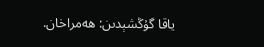ياقا گۇڭشېدىن: ھەمراخان.